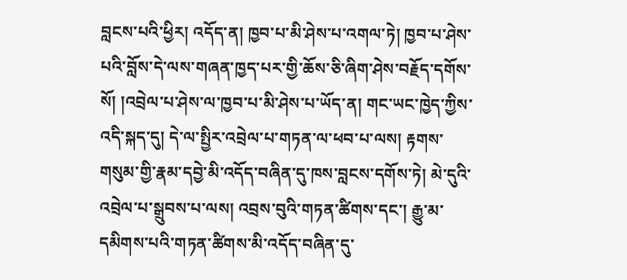བླངས་པའི་ཕྱིར། འདོད་ན། ཁྱབ་པ་མི་ཤེས་པ་འགལ་ཏེ། ཁྱབ་པ་ཤེས་པའི་བློས་དེ་ལས་གཞན་ཁྱད་པར་གྱི་ཆོས་ཅི་ཞིག་ཤེས་བརྗོད་དགོས་སོ། །འབྲེལ་པ་ཤེས་ལ་ཁྱབ་པ་མི་ཤེས་པ་ཡོད་ན། གང་ཡང་ཁྱེད་ཀྱིས་འདི་སྐད་དུ། དེ་ལ་སྤྱིར་འབྲེལ་པ་གཏན་ལ་ཕབ་པ་ལས། རྟགས་གསུམ་གྱི་རྣམ་དབྱེ་མི་འདོད་བཞིན་དུ་ཁས་བླངས་དགོས་ཏེ། མེ་དུའི་འབྲེལ་པ་སྒྲུབས་པ་ལས། འབྲས་བུའི་གཏན་ཚིགས་དང་། རྒྱུ་མ་དམིགས་པའི་གཏན་ཚིགས་མི་འདོད་བཞིན་དུ་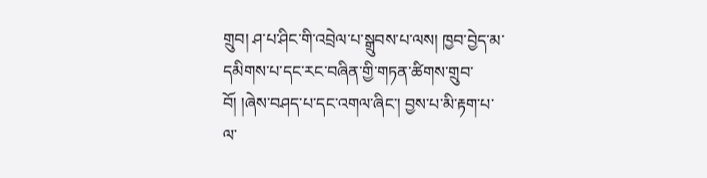གྲུབ། ཤ་པ་ཤིང་གི་འབྲེལ་པ་སྒྲུབས་པ་ལས། ཁྱབ་བྱེད་མ་དམིགས་པ་དང་རང་བཞིན་གྱི་གཏན་ཚིགས་གྲུབ་བོ། །ཞེས་བཤད་པ་དང་འགལ་ཞིང་། བྱས་པ་མི་རྟག་པ་ལ་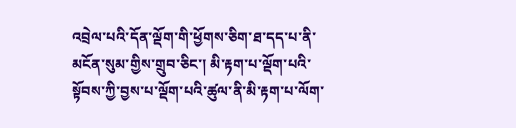འབྲེལ་པའི་དོན་ལྡོག་གི་ཕྱོགས་ཅིག་ཐ་དད་པ་ནི་མངོན་སུམ་གྱིས་གྲུབ་ཅིང་། མི་རྟག་པ་ལྡོག་པའི་སྟོབས་ཀྱི་བྱས་པ་ལྡོག་པའི་ཚུལ་ནི་མི་རྟག་པ་ལོག་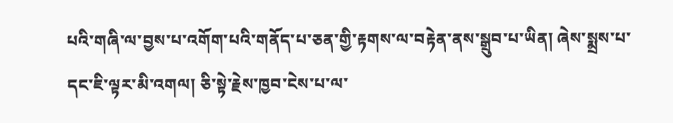པའི་གཞི་ལ་བྱས་པ་འགོག་པའི་གནོད་པ་ཅན་གྱི་རྟགས་ལ་བརྟེན་ནས་སྒྲུབ་པ་ཡིན། ཞེས་སྨྲས་པ་དང་ཇི་ལྟར་མི་འགལ། ཅི་སྟེ་རྗེས་ཁྱབ་ངེས་པ་ལ་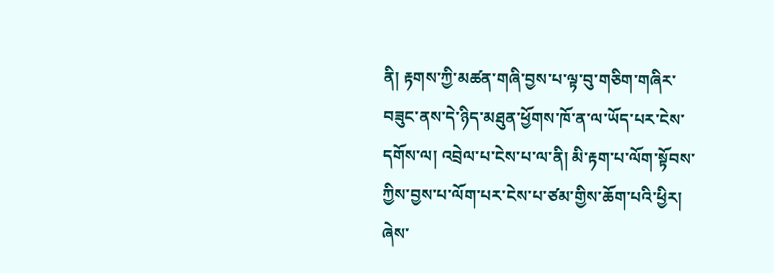ནི། རྟགས་ཀྱི་མཚན་གཞི་བྱས་པ་ལྟ་བུ་གཅིག་གཞིར་བཟུང་ནས་དེ་ཉིད་མཐུན་ཕྱོགས་ཁོ་ན་ལ་ཡོད་པར་ངེས་དགོས་ལ། འབྲེལ་པ་ངེས་པ་ལ་ནི། མི་རྟག་པ་ལོག་སྟོབས་ཀྱིས་བྱས་པ་ལོག་པར་ངེས་པ་ཙམ་གྱིས་ཆོག་པའི་ཕྱིར། ཞེས་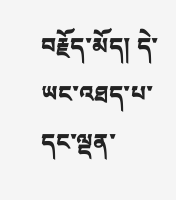བརྗོད་མོད། དེ་ཡང་འཐད་པ་དང་ལྡན་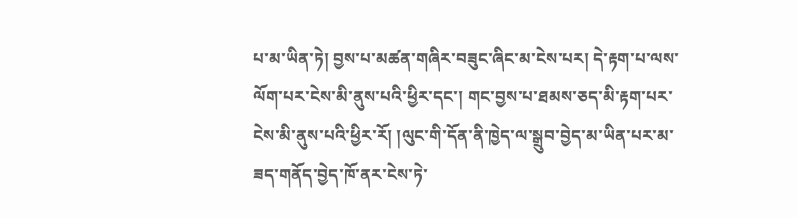པ་མ་ཡིན་ཏེ། བྱས་པ་མཚན་གཞིར་བཟུང་ཞིང་མ་ངེས་པར། དེ་རྟག་པ་ལས་ལོག་པར་ངེས་མི་ནུས་པའི་ཕྱིར་དང་། གང་བྱས་པ་ཐམས་ཅད་མི་རྟག་པར་ངེས་མི་ནུས་པའི་ཕྱིར་རོ། །ལུང་གི་དོན་ནི་ཁྱེད་ལ་སྒྲུབ་བྱེད་མ་ཡིན་པར་མ་ཟད་གནོད་བྱེད་ཁོ་ནར་ངེས་ཏེ་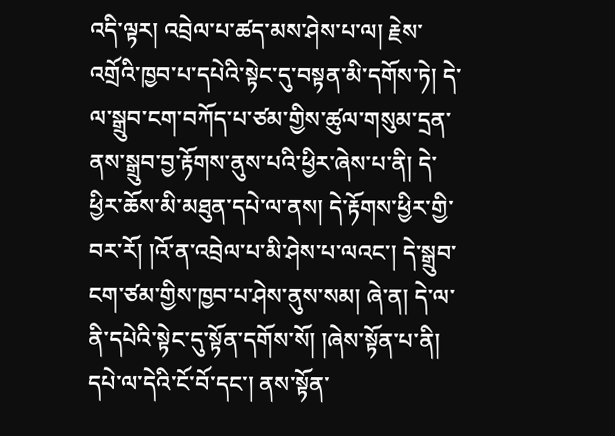འདི་ལྟར། འབྲེལ་པ་ཚད་མས་ཤེས་པ་ལ། རྗེས་འགྲོའི་ཁྱབ་པ་དཔེའི་སྟེང་དུ་བསྟན་མི་དགོས་ཏེ། དེ་ལ་སྒྲུབ་ངག་བཀོད་པ་ཙམ་གྱིས་ཚུལ་གསུམ་དྲན་ནས་སྒྲུབ་བྱ་རྟོགས་ནུས་པའི་ཕྱིར་ཞེས་པ་ནི། དེ་ཕྱིར་ཆོས་མི་མཐུན་དཔེ་ལ་ནས། དེ་རྟོགས་ཕྱིར་གྱི་བར་རོ། །འོ་ན་འབྲེལ་པ་མི་ཤེས་པ་ལའང་། དེ་སྒྲུབ་ངག་ཙམ་གྱིས་ཁྱབ་པ་ཤེས་ནུས་སམ། ཞེ་ན། དེ་ལ་ནི་དཔེའི་སྟེང་དུ་སྟོན་དགོས་སོ། །ཞེས་སྟོན་པ་ནི། དཔེ་ལ་དེའི་ངོ་བོ་དང་། ནས་སྟོན་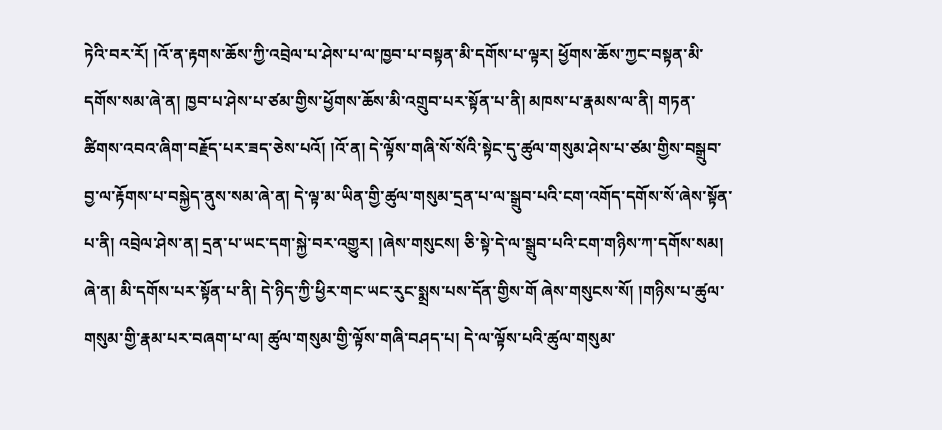ཏེའི་བར་རོ། །འོ་ན་རྟགས་ཆོས་ཀྱི་འབྲེལ་པ་ཤེས་པ་ལ་ཁྱབ་པ་བསྟན་མི་དགོས་པ་ལྟར། ཕྱོགས་ཆོས་ཀྱང་བསྟན་མི་དགོས་སམ་ཞེ་ན། ཁྱབ་པ་ཤེས་པ་ཙམ་གྱིས་ཕྱོགས་ཆོས་མི་འགྲུབ་པར་སྟོན་པ་ནི། མཁས་པ་རྣམས་ལ་ནི། གཏན་ཚིགས་འབའ་ཞིག་བརྗོད་པར་ཟད་ཅེས་པའོ། །འོ་ན། དེ་ལྟོས་གཞི་སོ་སོའི་སྟེང་དུ་ཚུལ་གསུམ་ཤེས་པ་ཙམ་གྱིས་བསྒྲུབ་བྱ་ལ་རྟོགས་པ་བསྐྱེད་ནུས་སམ་ཞེ་ན། དེ་ལྟ་མ་ཡིན་གྱི་ཚུལ་གསུམ་དྲན་པ་ལ་སྒྲུབ་པའི་ངག་འགོད་དགོས་སོ་ཞེས་སྟོན་པ་ནི། འབྲེལ་ཤེས་ན། དྲན་པ་ཡང་དག་སྐྱེ་བར་འགྱུར། །ཞེས་གསུངས། ཅི་སྟེ་དེ་ལ་སྒྲུབ་པའི་ངག་གཉིས་ཀ་དགོས་སམ། ཞེ་ན། མི་དགོས་པར་སྟོན་པ་ནི། དེ་ཉིད་ཀྱི་ཕྱིར་གང་ཡང་རུང་སྨྲས་པས་དོན་གྱིས་གོ ཞེས་གསུངས་སོ། །གཉིས་པ་ཚུལ་གསུམ་གྱི་རྣམ་པར་བཞག་པ་ལ། ཚུལ་གསུམ་གྱི་ལྟོས་གཞི་བཤད་པ། དེ་ལ་ལྟོས་པའི་ཚུལ་གསུམ་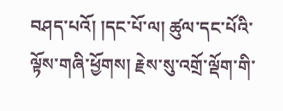བཤད་པའོ། །དང་པོ་ལ། ཚུལ་དང་པོའི་ལྟོས་གཞི་ཕྱོགས། རྗེས་སུ་འགྲོ་ལྡོག་གི་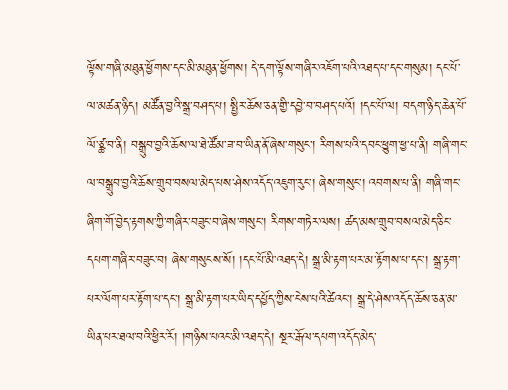ལྟོས་གཞི་མཐུན་ཕྱོགས་དང་མི་མཐུན་ཕྱོགས། དེ་དག་ལྟོས་གཞིར་འཇོག་པའི་འཐད་པ་དང་གསུམ། དང་པོ་ལ་མཚན་ཉིད། མཚོན་བྱའི་སྒྲ་བཤད་པ། སྤྱིར་ཆོས་ཅན་གྱི་དབྱེ་བ་བཤད་པའོ། །དང་པོ་ལ། བདག་ཉིད་ཆེན་པོ་ལོ་ཙྪ་བ་ནི། བསྒྲུབ་བྱའི་ཆོས་ལ་ཐེ་ཚོམ་ཟ་བ་ཡིན་ནོ་ཞེས་གསུང་། རིགས་པའི་དབང་ཕྱུག་ཕྱ་པ་ནི། གཞི་གང་ལ་བསྒྲུབ་བྱའི་ཆོས་གྲུབ་བསལ་མེད་པས་ཤེས་འདོད་འཇུག་རུང་། ཞེས་གསུང་། འབགས་པ་ནི། གཞི་གང་ཞིག་གོ་བྱེད་རྟགས་ཀྱི་གཞིར་བཟུང་བ་ཞེས་གསུང་། རིགས་གཏེར་ལས། ཚད་མས་གྲུབ་བསལ་མེད་ཅིང་དཔག་གཞིར་བཟུང་བ། ཞེས་གསུངས་སོ། །དང་པོ་མི་འཐད་དེ། སྒྲ་མི་རྟག་པར་མ་རྟོགས་པ་དང་། སྒྲ་རྟག་པར་ལོག་པར་རྟོག་པ་དང་། སྒྲ་མི་རྟག་པར་ཡིད་དཔྱོད་ཀྱིས་ངེས་པའི་ཚེའང་། སྒྲ་དེ་ཤེས་འདོད་ཆོས་ཅན་མ་ཡིན་པར་ཐལ་བའི་ཕྱིར་རོ། །གཉིས་པའང་མི་འཐད་དེ། སྔར་རྒོལ་དཔག་འདོད་མེད་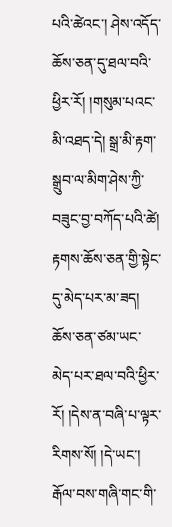པའི་ཚེའང་། ཤེས་འདོད་ཆོས་ཅན་དུ་ཐལ་བའི་ཕྱིར་རོ། །གསུམ་པའང་མི་འཐད་དེ། སྒྲ་མི་རྟག་སྒྲུབ་ལ་མིག་ཤེས་ཀྱི་བཟུང་བྱ་བཀོད་པའི་ཚེ། རྟགས་ཆོས་ཅན་གྱི་སྟེང་དུ་མེད་པར་མ་ཟད། ཆོས་ཅན་ཙམ་ཡང་མེད་པར་ཐལ་བའི་ཕྱིར་རོ། །དེས་ན་བཞི་པ་ལྟར་རིགས་སོ། །དེ་ཡང་། རྒོལ་བས་གཞི་གང་གི་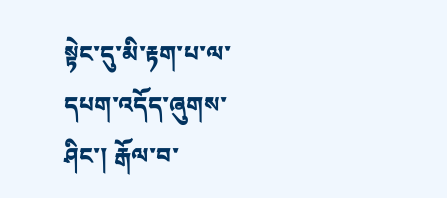སྟེང་དུ་མི་རྟག་པ་ལ་དཔག་འདོད་ཞུགས་ཤིང་། རྒོལ་བ་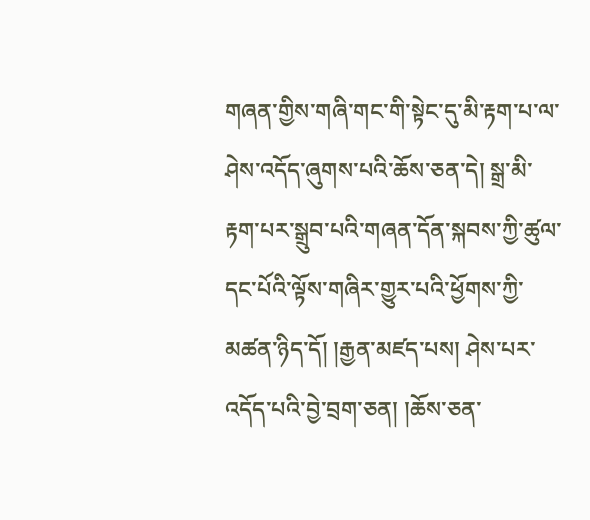གཞན་གྱིས་གཞི་གང་གི་སྟེང་དུ་མི་རྟག་པ་ལ་ཤེས་འདོད་ཞུགས་པའི་ཆོས་ཅན་དེ། སྒྲ་མི་རྟག་པར་སྒྲུབ་པའི་གཞན་དོན་སྐབས་ཀྱི་ཚུལ་དང་པོའི་ལྟོས་གཞིར་གྱུར་པའི་ཕྱོགས་ཀྱི་མཚན་ཉིད་དོ། །རྒྱན་མཛད་པས། ཤེས་པར་འདོད་པའི་བྱེ་བྲག་ཅན། །ཆོས་ཅན་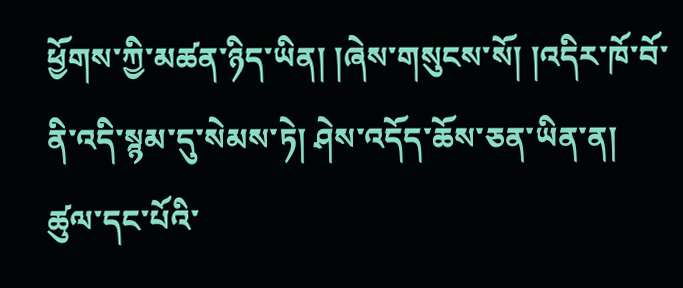ཕྱོགས་ཀྱི་མཚན་ཉིད་ཡིན། །ཞེས་གསུངས་སོ། །འདིར་ཁོ་བོ་ནི་འདི་སྙམ་དུ་སེམས་ཏེ། ཤེས་འདོད་ཆོས་ཅན་ཡིན་ན། ཚུལ་དང་པོའི་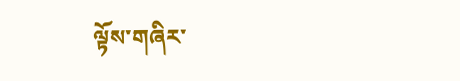ལྟོས་གཞིར་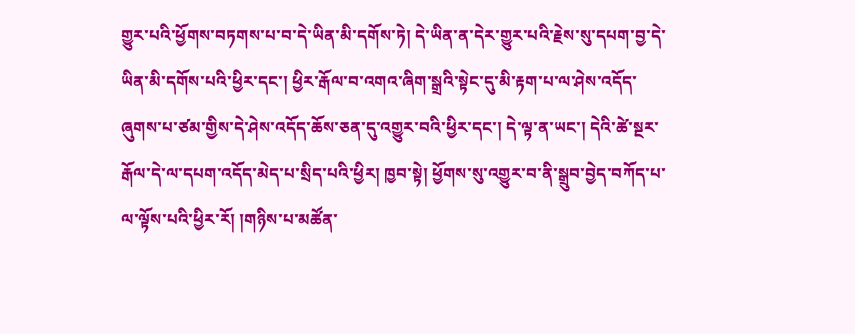གྱུར་པའི་ཕྱོགས་བཏགས་པ་བ་དེ་ཡིན་མི་དགོས་ཏེ། དེ་ཡིན་ན་དེར་གྱུར་པའི་རྗེས་སུ་དཔག་བྱ་དེ་ཡིན་མི་དགོས་པའི་ཕྱིར་དང་། ཕྱིར་རྒོལ་བ་འགའ་ཞིག་སྒྲའི་སྟེང་དུ་མི་རྟག་པ་ལ་ཤེས་འདོད་ཞུགས་པ་ཙམ་གྱིས་དེ་ཤེས་འདོད་ཆོས་ཅན་དུ་འགྱུར་བའི་ཕྱིར་དང་། དེ་ལྟ་ན་ཡང་། དེའི་ཚེ་སྔར་རྒོལ་དེ་ལ་དཔག་འདོད་མེད་པ་སྲིད་པའི་ཕྱིར། ཁྱབ་སྟེ། ཕྱོགས་སུ་འགྱུར་བ་ནི་སྒྲུབ་བྱེད་བཀོད་པ་ལ་ལྟོས་པའི་ཕྱིར་རོ། །གཉིས་པ་མཚོན་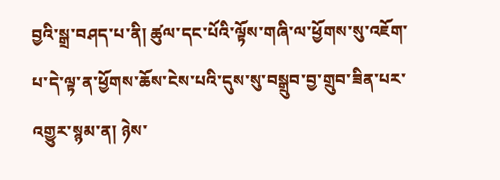བྱའི་སྒྲ་བཤད་པ་ནི། ཚུལ་དང་པོའི་ལྟོས་གཞི་ལ་ཕྱོགས་སུ་འཇོག་པ་དེ་ལྟ་ན་ཕྱོགས་ཆོས་ངེས་པའི་དུས་སུ་བསྒྲུབ་བྱ་གྲུབ་ཟིན་པར་འགྱུར་སྙམ་ན། ཉེས་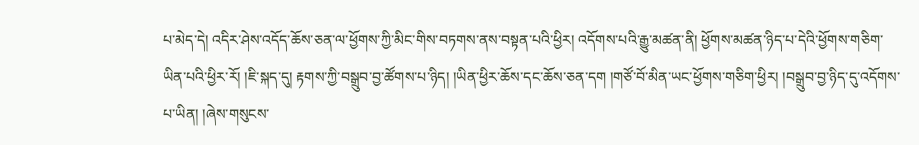པ་མེད་དེ། འདིར་ཤེས་འདོད་ཆོས་ཅན་ལ་ཕྱོགས་ཀྱི་མིང་གིས་བཏགས་ནས་བསྟན་པའི་ཕྱིར། འདོགས་པའི་རྒྱུ་མཚན་ནི། ཕྱོགས་མཚན་ཉིད་པ་དེའི་ཕྱོགས་གཅིག་ཡིན་པའི་ཕྱིར་རོ། །ཇི་སྐད་དུ། རྟགས་ཀྱི་བསྒྲུབ་བྱ་ཚོགས་པ་ཉིད། །ཡིན་ཕྱིར་ཆོས་དང་ཆོས་ཅན་དག །གཙོ་བོ་མིན་ཡང་ཕྱོགས་གཅིག་ཕྱིར། །བསྒྲུབ་བྱ་ཉིད་དུ་འདོགས་པ་ཡིན། །ཞེས་གསུངས་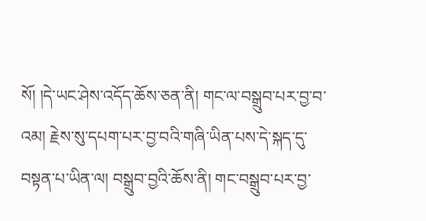སོ། །དེ་ཡང་ཤེས་འདོད་ཆོས་ཅན་ནི། གང་ལ་བསྒྲུབ་པར་བྱ་བ་འམ། རྗེས་སུ་དཔག་པར་བྱ་བའི་གཞི་ཡིན་པས་དེ་སྐད་དུ་བསྟན་པ་ཡིན་ལ། བསྒྲུབ་བྱའི་ཆོས་ནི། གང་བསྒྲུབ་པར་བྱ་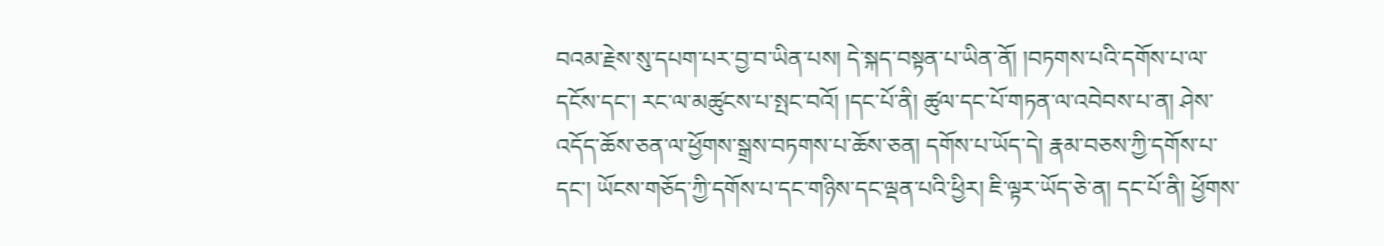བའམ་རྗེས་སུ་དཔག་པར་བྱ་བ་ཡིན་པས། དེ་སྐད་བསྟན་པ་ཡིན་ནོ། །བཏགས་པའི་དགོས་པ་ལ་དངོས་དང་། རང་ལ་མཚུངས་པ་སྤང་བའོ། །དང་པོ་ནི། ཚུལ་དང་པོ་གཏན་ལ་འབེབས་པ་ན། ཤེས་འདོད་ཆོས་ཅན་ལ་ཕྱོགས་སྒྲས་བཏགས་པ་ཆོས་ཅན། དགོས་པ་ཡོད་དེ། རྣམ་བཅས་ཀྱི་དགོས་པ་དང་། ཡོངས་གཅོད་ཀྱི་དགོས་པ་དང་གཉིས་དང་ལྡན་པའི་ཕྱིར། ཇི་ལྟར་ཡོད་ཅེ་ན། དང་པོ་ནི། ཕྱོགས་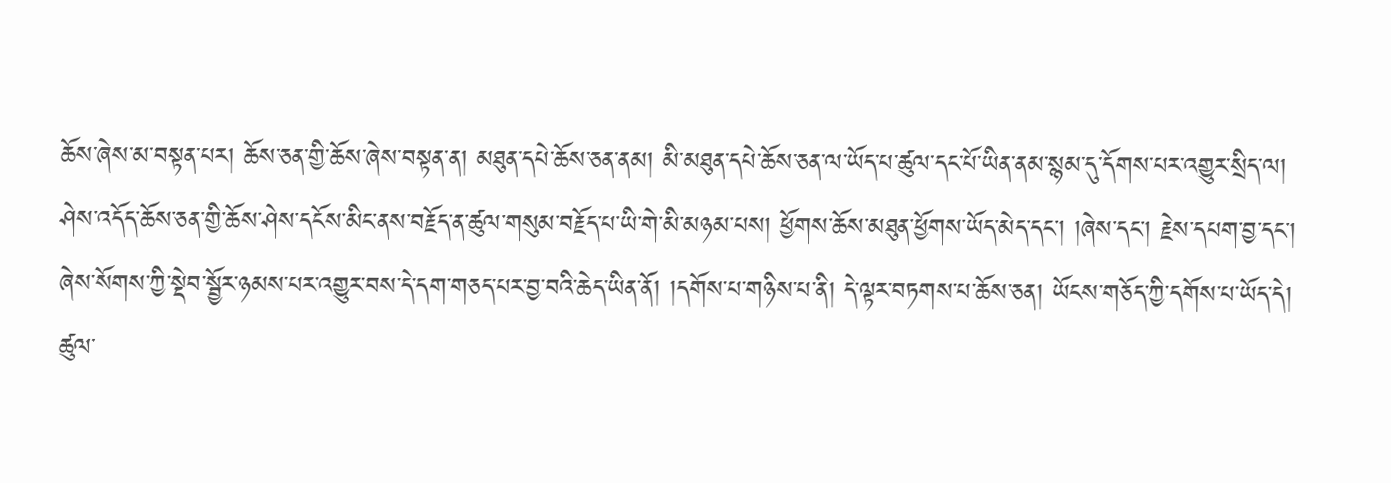ཆོས་ཞེས་མ་བསྟན་པར། ཆོས་ཅན་གྱི་ཆོས་ཞེས་བསྟན་ན། མཐུན་དཔེ་ཆོས་ཅན་ནམ། མི་མཐུན་དཔེ་ཆོས་ཅན་ལ་ཡོད་པ་ཚུལ་དང་པོ་ཡིན་ནམ་སྙམ་དུ་དོགས་པར་འགྱུར་སྲིད་ལ། ཤེས་འདོད་ཆོས་ཅན་གྱི་ཆོས་ཤེས་དངོས་མིང་ནས་བརྗོད་ན་ཚུལ་གསུམ་བརྗོད་པ་ཡི་གེ་མི་མཉམ་པས། ཕྱོགས་ཆོས་མཐུན་ཕྱོགས་ཡོད་མེད་དང་། །ཞེས་དང་། རྗེས་དཔག་བྱ་དང་། ཞེས་སོགས་ཀྱི་སྡེབ་སྦྱོར་ཉམས་པར་འགྱུར་བས་དེ་དག་གཅད་པར་བྱ་བའི་ཆེད་ཡིན་ནོ། །དགོས་པ་གཉིས་པ་ནི། དེ་ལྟར་བཏགས་པ་ཆོས་ཅན། ཡོངས་གཅོད་ཀྱི་དགོས་པ་ཡོད་དེ། ཚུལ་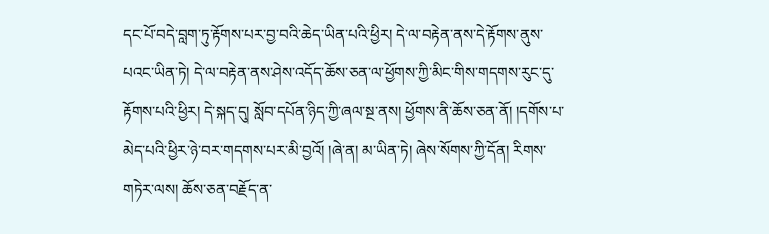དང་པོ་བདེ་བླག་ཏུ་རྟོགས་པར་བྱ་བའི་ཆེད་ཡིན་པའི་ཕྱིར། དེ་ལ་བརྟེན་ནས་དེ་རྟོགས་ནུས་པའང་ཡིན་ཏེ། དེ་ལ་བརྟེན་ནས་ཤེས་འདོད་ཆོས་ཅན་ལ་ཕྱོགས་ཀྱི་མིང་གིས་གདགས་རུང་དུ་རྟོགས་པའི་ཕྱིར། དེ་སྐད་དུ། སློབ་དཔོན་ཉིད་ཀྱི་ཞལ་སྔ་ནས། ཕྱོགས་ནི་ཆོས་ཅན་ནོ། །དགོས་པ་མེད་པའི་ཕྱིར་ཉེ་བར་གདགས་པར་མི་བྱའོ། །ཞེ་ན། མ་ཡིན་ཏེ། ཞེས་སོགས་ཀྱི་དོན། རིགས་གཏེར་ལས། ཆོས་ཅན་བརྗོད་ན་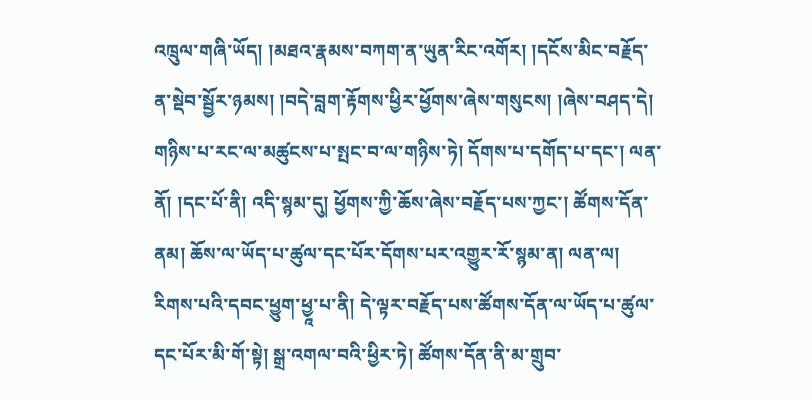འཁྲུལ་གཞི་ཡོད། །མཐའ་རྣམས་བཀག་ན་ཡུན་རིང་འགོར། །དངོས་མིང་བརྗོད་ན་སྡེབ་སྦྱོར་ཉམས། །བདེ་བླག་རྟོགས་ཕྱིར་ཕྱོགས་ཞེས་གསུངས། །ཞེས་བཤད་དེ། གཉིས་པ་རང་ལ་མཚུངས་པ་སྤང་བ་ལ་གཉིས་ཏེ། དོགས་པ་དགོད་པ་དང་། ལན་ནོ། །དང་པོ་ནི། འདི་སྙམ་དུ། ཕྱོགས་ཀྱི་ཆོས་ཞེས་བརྗོད་པས་ཀྱང་། ཚོགས་དོན་ནམ། ཆོས་ལ་ཡོད་པ་ཚུལ་དང་པོར་དོགས་པར་འགྱུར་རོ་སྙམ་ན། ལན་ལ། རིགས་པའི་དབང་ཕྱུག་ཕྱཱ་པ་ནི། དེ་ལྟར་བརྗོད་པས་ཚོགས་དོན་ལ་ཡོད་པ་ཚུལ་དང་པོར་མི་གོ་སྟེ། སྒྲ་འགལ་བའི་ཕྱིར་ཏེ། ཚོགས་དོན་ནི་མ་གྲུབ་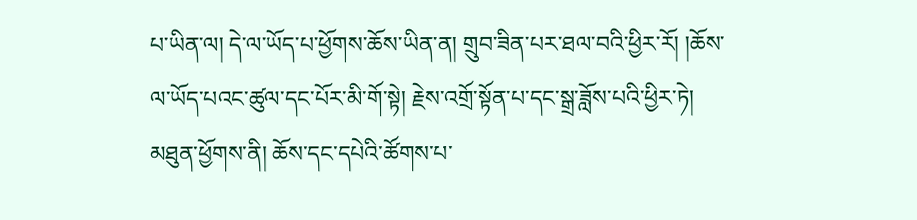པ་ཡིན་ལ། དེ་ལ་ཡོད་པ་ཕྱོགས་ཆོས་ཡིན་ན། གྲུབ་ཟིན་པར་ཐལ་བའི་ཕྱིར་རོ། །ཆོས་ལ་ཡོད་པའང་ཚུལ་དང་པོར་མི་གོ་སྟེ། རྗེས་འགྲོ་སྟོན་པ་དང་སྒྲ་ཟློས་པའི་ཕྱིར་ཏེ། མཐུན་ཕྱོགས་ནི། ཆོས་དང་དཔེའི་ཚོགས་པ་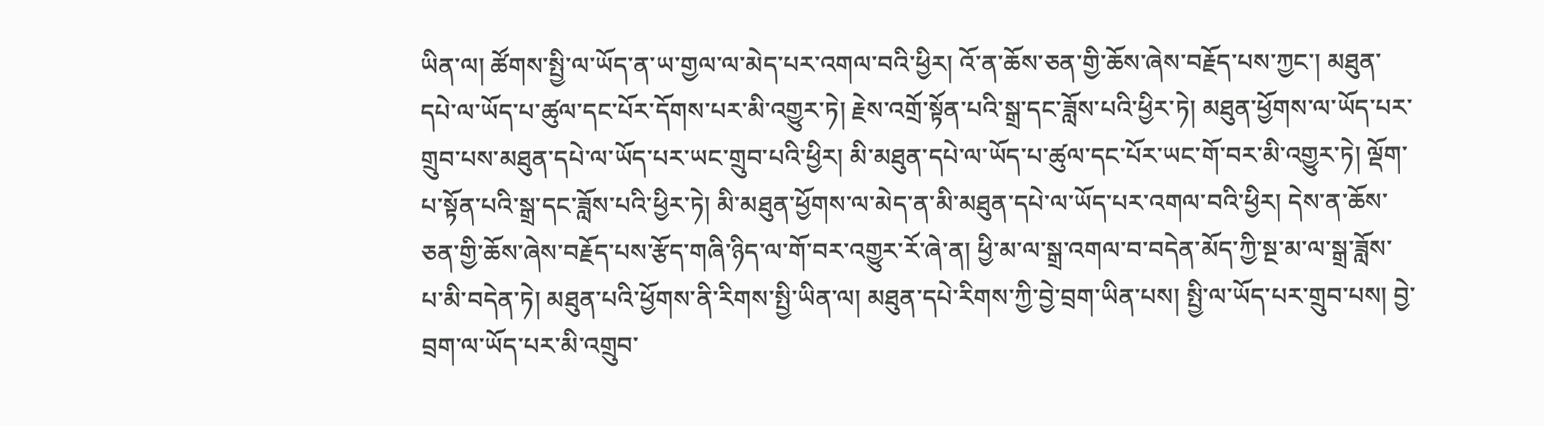ཡིན་ལ། ཚོགས་སྤྱི་ལ་ཡོད་ན་ཡ་གྱལ་ལ་མེད་པར་འགལ་བའི་ཕྱིར། འོ་ན་ཆོས་ཅན་གྱི་ཆོས་ཞེས་བརྗོད་པས་ཀྱང་། མཐུན་དཔེ་ལ་ཡོད་པ་ཚུལ་དང་པོར་དོགས་པར་མི་འགྱུར་ཏེ། རྗེས་འགྲོ་སྟོན་པའི་སྒྲ་དང་ཟློས་པའི་ཕྱིར་ཏེ། མཐུན་ཕྱོགས་ལ་ཡོད་པར་གྲུབ་པས་མཐུན་དཔེ་ལ་ཡོད་པར་ཡང་གྲུབ་པའི་ཕྱིར། མི་མཐུན་དཔེ་ལ་ཡོད་པ་ཚུལ་དང་པོར་ཡང་གོ་བར་མི་འགྱུར་ཏེ། ལྡོག་པ་སྟོན་པའི་སྒྲ་དང་ཟློས་པའི་ཕྱིར་ཏེ། མི་མཐུན་ཕྱོགས་ལ་མེད་ན་མི་མཐུན་དཔེ་ལ་ཡོད་པར་འགལ་བའི་ཕྱིར། དེས་ན་ཆོས་ཅན་གྱི་ཆོས་ཞེས་བརྗོད་པས་རྩོད་གཞི་ཉིད་ལ་གོ་བར་འགྱུར་རོ་ཞེ་ན། ཕྱི་མ་ལ་སྒྲ་འགལ་བ་བདེན་མོད་ཀྱི་སྔ་མ་ལ་སྒྲ་ཟློས་པ་མི་བདེན་ཏེ། མཐུན་པའི་ཕྱོགས་ནི་རིགས་སྤྱི་ཡིན་ལ། མཐུན་དཔེ་རིགས་ཀྱི་བྱེ་བྲག་ཡིན་པས། སྤྱི་ལ་ཡོད་པར་གྲུབ་པས། བྱེ་བྲག་ལ་ཡོད་པར་མི་འགྲུབ་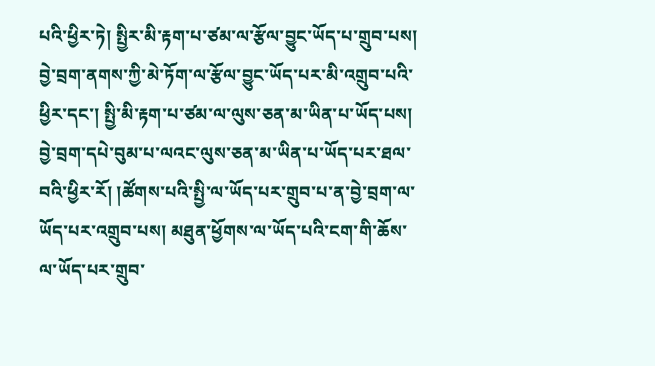པའི་ཕྱིར་ཏེ། སྤྱིར་མི་རྟག་པ་ཙམ་ལ་རྩོལ་བྱུང་ཡོད་པ་གྲུབ་པས། བྱེ་བྲག་ནགས་ཀྱི་མེ་ཏོག་ལ་རྩོལ་བྱུང་ཡོད་པར་མི་འགྲུབ་པའི་ཕྱིར་དང་། སྤྱི་མི་རྟག་པ་ཙམ་ལ་ལུས་ཅན་མ་ཡིན་པ་ཡོད་པས། བྱེ་བྲག་དཔེ་བུམ་པ་ལའང་ལུས་ཅན་མ་ཡིན་པ་ཡོད་པར་ཐལ་བའི་ཕྱིར་རོ། །ཚོགས་པའི་སྤྱི་ལ་ཡོད་པར་གྲུབ་པ་ན་བྱེ་བྲག་ལ་ཡོད་པར་འགྲུབ་པས། མཐུན་ཕྱོགས་ལ་ཡོད་པའི་ངག་གི་ཆོས་ལ་ཡོད་པར་གྲུབ་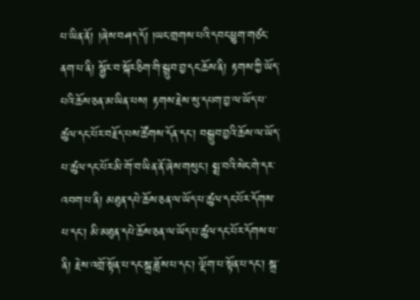པ་ཡིན་ནོ། །ཞེས་བཤད་དོ། །ཡང་གྲགས་པའི་དབང་ཕྱུག་གཙང་ནག་པ་ནི། སྦྱོར་བ་སྐོར་ཅིག་གི་སྒྲུབ་བྱ་དང་ཆོས་ནི། རྟགས་ཀྱི་ཡོད་པའི་ཆོས་ཅན་མ་ཡིན་པས། རྟགས་རྗེས་སུ་དཔག་བྱ་ལ་ཡོད་པ་ཚུལ་དང་པོར་བརྗོད་པས་ཚོགས་དོན་དང་། བསྒྲུབ་བྱའི་ཆོས་ལ་ཡོད་པ་ཚུལ་དང་པོར་མི་གོ་བ་ཡིན་ནོ་ཞེས་གསུང་། སྨྲ་བའི་སེང་གེ་དར་འབག་པ་ནི། མཐུན་དཔེ་ཆོས་ཅན་ལ་ཡོད་པ་ཚུལ་དང་པོར་དོགས་པ་དང་། མི་མཐུན་དཔེ་ཆོས་ཅན་ལ་ཡོད་པ་ཚུལ་དང་པོར་དོགས་པ་ནི། རྗེས་འགྲོ་སྟོན་པ་དང་སྒྲ་ཟློས་པ་དང་། ལྡོག་པ་སྟོན་པ་དང་། སྒྲ་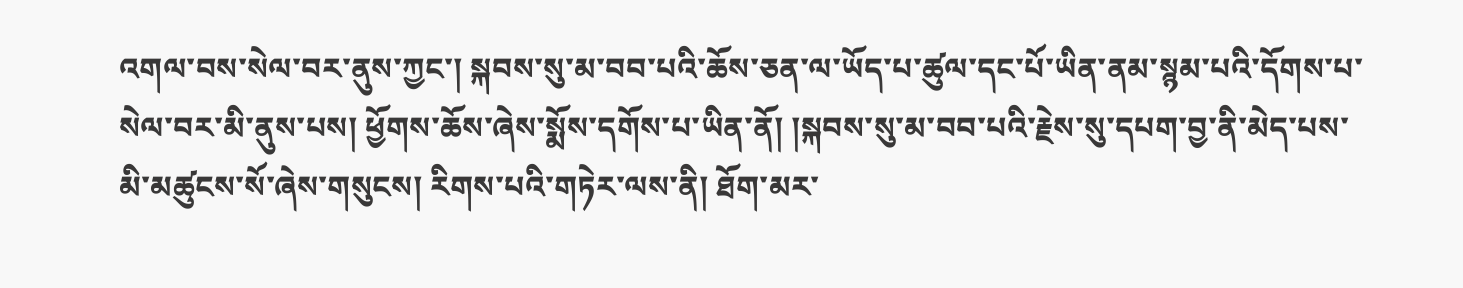འགལ་བས་སེལ་བར་ནུས་ཀྱང་། སྐབས་སུ་མ་བབ་པའི་ཆོས་ཅན་ལ་ཡོད་པ་ཚུལ་དང་པོ་ཡིན་ནམ་སྙམ་པའི་དོགས་པ་སེལ་བར་མི་ནུས་པས། ཕྱོགས་ཆོས་ཞེས་སྨོས་དགོས་པ་ཡིན་ནོ། །སྐབས་སུ་མ་བབ་པའི་རྗེས་སུ་དཔག་བྱ་ནི་མེད་པས་མི་མཚུངས་སོ་ཞེས་གསུངས། རིགས་པའི་གཏེར་ལས་ནི། ཐོག་མར་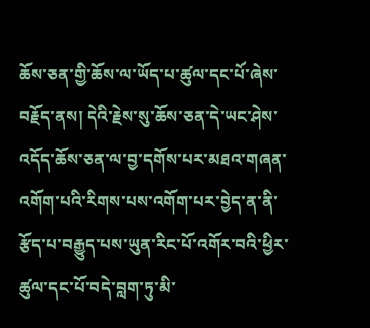ཆོས་ཅན་གྱི་ཆོས་ལ་ཡོད་པ་ཚུལ་དང་པོ་ཞེས་བརྗོད་ནས། དེའི་རྗེས་སུ་ཆོས་ཅན་དེ་ཡང་ཤེས་འདོད་ཆོས་ཅན་ལ་བྱ་དགོས་པར་མཐའ་གཞན་འགོག་པའི་རིགས་པས་འགོག་པར་བྱེད་ན་ནི་རྩོད་པ་བརྒྱུད་པས་ཡུན་རིང་པོ་འགོར་བའི་ཕྱིར་ཚུལ་དང་པོ་བདེ་བླག་ཏུ་མི་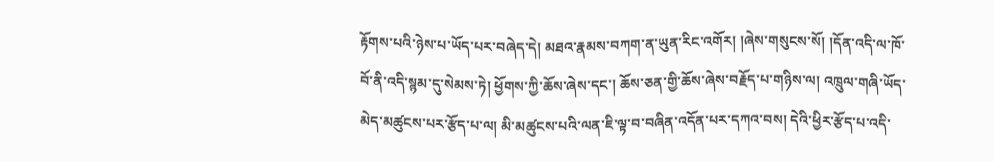རྟོགས་པའི་ཉེས་པ་ཡོད་པར་བཞེད་དེ། མཐའ་རྣམས་བཀག་ན་ཡུན་རིང་འགོར། །ཞེས་གསུངས་སོ། །དོན་འདི་ལ་ཁོ་བོ་ནི་འདི་སྙམ་དུ་སེམས་ཏེ། ཕྱོགས་ཀྱི་ཆོས་ཞེས་དང་། ཆོས་ཅན་གྱི་ཆོས་ཞེས་བརྗོད་པ་གཉིས་ལ། འཁྲུལ་གཞི་ཡོད་མེད་མཚུངས་པར་རྩོད་པ་ལ། མི་མཚུངས་པའི་ལན་ཇི་ལྟ་བ་བཞིན་འདོན་པར་དཀའ་བས། དེའི་ཕྱིར་རྩོད་པ་འདི་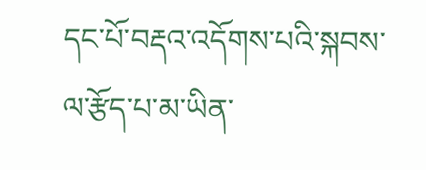དང་པོ་བརྡའ་འདོགས་པའི་སྐབས་ལ་རྩོད་པ་མ་ཡིན་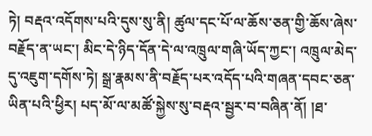ཏེ། བརྡའ་འདོགས་པའི་དུས་སུ་ནི། ཚུལ་དང་པོ་ལ་ཆོས་ཅན་གྱི་ཆོས་ཞེས་བརྗོད་ན་ཡང་། མིང་དེ་ཉིད་དོན་དེ་ལ་འཁྲུལ་གཞི་ཡོད་ཀྱང་། འཁྲུལ་མེད་དུ་འཇུག་དགོས་ཏེ། སྒྲ་རྣམས་ནི་བརྗོད་པར་འདོད་པའི་གཞན་དབང་ཅན་ཡིན་པའི་ཕྱིར། པད་མོ་ལ་མཚོ་སྐྱེས་སུ་བརྡའ་སྦྱར་བ་བཞིན་ནོ། །ཐ་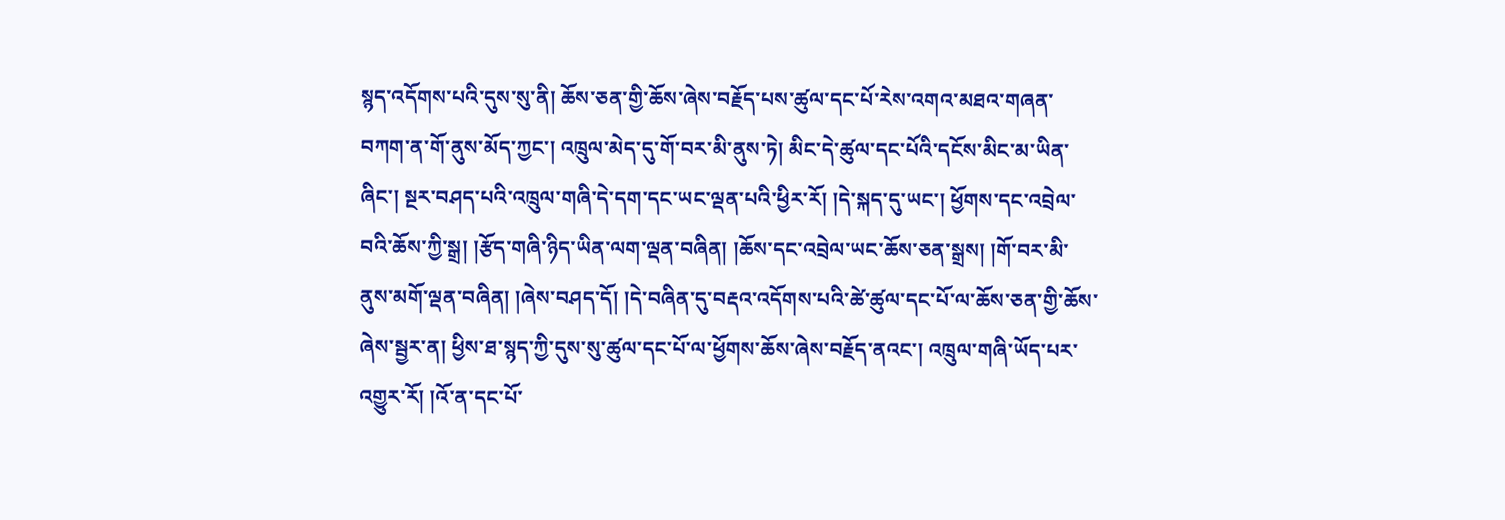སྙད་འདོགས་པའི་དུས་སུ་ནི། ཆོས་ཅན་གྱི་ཆོས་ཞེས་བརྗོད་པས་ཚུལ་དང་པོ་རེས་འགའ་མཐའ་གཞན་བཀག་ན་གོ་ནུས་མོད་ཀྱང་། འཁྲུལ་མེད་དུ་གོ་བར་མི་ནུས་ཏེ། མིང་དེ་ཚུལ་དང་པོའི་དངོས་མིང་མ་ཡིན་ཞིང་། སྔར་བཤད་པའི་འཁྲུལ་གཞི་དེ་དག་དང་ཡང་ལྡན་པའི་ཕྱིར་རོ། །དེ་སྐད་དུ་ཡང་། ཕྱོགས་དང་འབྲེལ་བའི་ཆོས་ཀྱི་སྒྲ། །རྩོད་གཞི་ཉིད་ཡིན་ལག་ལྡན་བཞིན། །ཆོས་དང་འབྲེལ་ཡང་ཆོས་ཅན་སྒྲས། །གོ་བར་མི་ནུས་མགོ་ལྡན་བཞིན། །ཞེས་བཤད་དོ། །དེ་བཞིན་དུ་བརྡའ་འདོགས་པའི་ཚེ་ཚུལ་དང་པོ་ལ་ཆོས་ཅན་གྱི་ཆོས་ཞེས་སྦྱར་ན། ཕྱིས་ཐ་སྙད་ཀྱི་དུས་སུ་ཚུལ་དང་པོ་ལ་ཕྱོགས་ཆོས་ཞེས་བརྗོད་ནའང་། འཁྲུལ་གཞི་ཡོད་པར་འགྱུར་རོ། །འོ་ན་དང་པོ་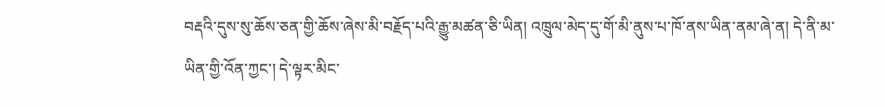བརྡའི་དུས་སུ་ཆོས་ཅན་གྱི་ཆོས་ཞེས་མི་བརྗོད་པའི་རྒྱུ་མཚན་ཅི་ཡིན། འཁྲུལ་མེད་དུ་གོ་མི་ནུས་པ་ཁོ་ནས་ཡིན་ནམ་ཞེ་ན། དེ་ནི་མ་ཡིན་གྱི་འོན་ཀྱང་། དེ་ལྟར་མིང་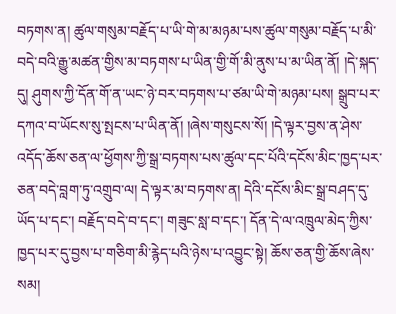བཏགས་ན། ཚུལ་གསུམ་བརྗོད་པ་ཡི་གེ་མ་མཉམ་པས་ཚུལ་གསུམ་བརྗོད་པ་མི་བདེ་བའི་རྒྱུ་མཚན་གྱིས་མ་བཏགས་པ་ཡིན་གྱི་གོ་མི་ནུས་པ་མ་ཡིན་ནོ། །དེ་སྐད་དུ། ཤུགས་ཀྱི་དོན་གོ་ན་ཡང་ཉེ་བར་བཏགས་པ་ཙམ་ཡི་གེ་མཉམ་པས། སྒྲུབ་པར་དཀའ་བ་ཡོངས་སུ་སྤངས་པ་ཡིན་ནོ། །ཞེས་གསུངས་སོ། །དེ་ལྟར་བྱས་ན་ཤེས་འདོད་ཆོས་ཅན་ལ་ཕྱོགས་ཀྱི་སྒྲ་བཏགས་པས་ཚུལ་དང་པོའི་དངོས་མིང་ཁྱད་པར་ཅན་བདེ་བླག་ཏུ་འགྲུབ་ལ། དེ་ལྟར་མ་བཏགས་ན། དེའི་དངོས་མིང་སྒྲ་བཤད་དུ་ཡོད་པ་དང་། བརྗོད་བདེ་བ་དང་། གཟུང་སླ་བ་དང་། དོན་དེ་ལ་འཁྲུལ་མེད་ཀྱིས་ཁྱད་པར་དུ་བྱས་པ་གཅིག་མི་རྙེད་པའི་ཉེས་པ་འབྱུང་སྟེ། ཆོས་ཅན་གྱི་ཆོས་ཞེས་སམ།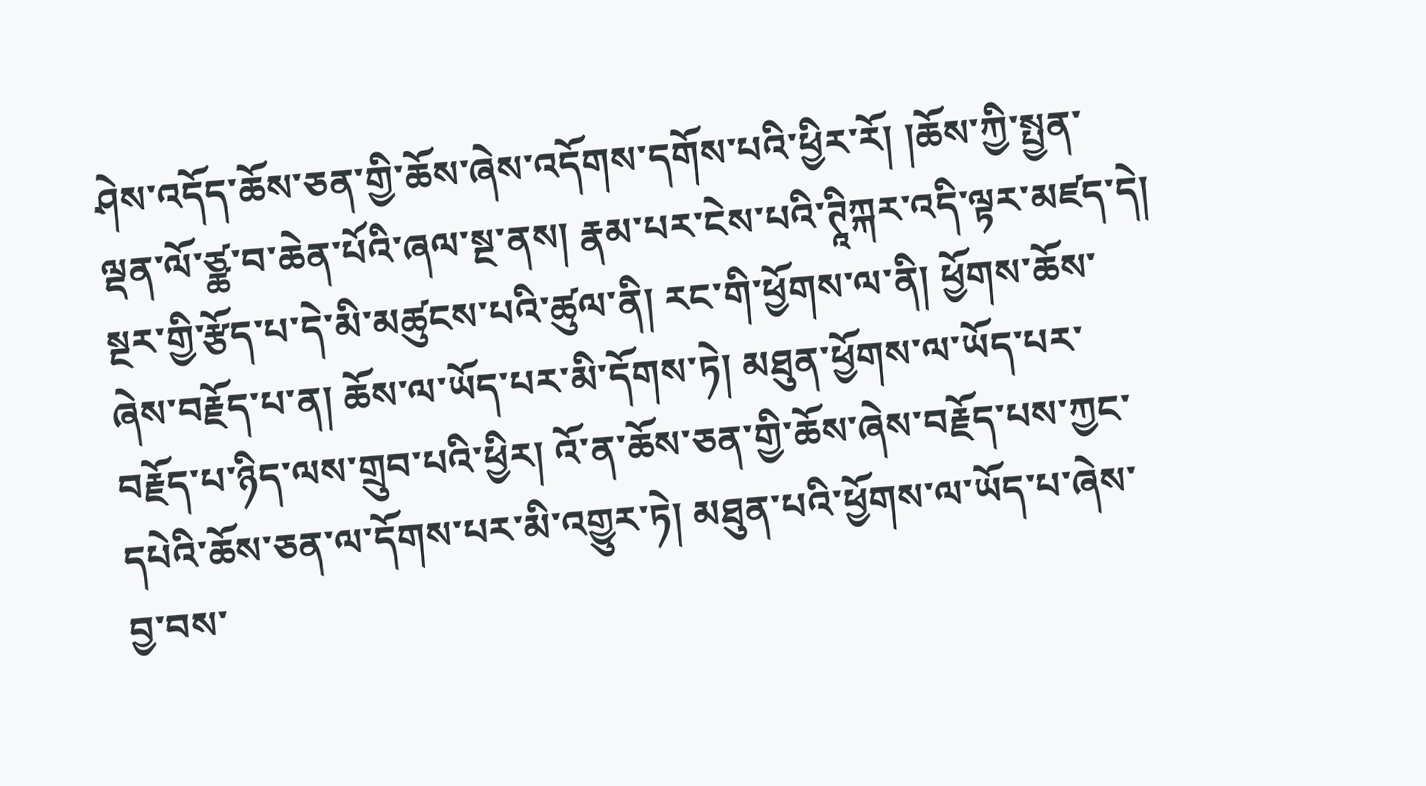ཤེས་འདོད་ཆོས་ཅན་གྱི་ཆོས་ཞེས་འདོགས་དགོས་པའི་ཕྱིར་རོ། །ཆོས་ཀྱི་སྤྱན་ལྡན་ལོ་ཙྪ་བ་ཆེན་པོའི་ཞལ་སྔ་ནས། རྣམ་པར་ངེས་པའི་ཊཱིཀྐར་འདི་ལྟར་མཛད་དེ། སྔར་གྱི་རྩོད་པ་དེ་མི་མཚུངས་པའི་ཚུལ་ནི། རང་གི་ཕྱོགས་ལ་ནི། ཕྱོགས་ཆོས་ཞེས་བརྗོད་པ་ན། ཆོས་ལ་ཡོད་པར་མི་དོགས་ཏེ། མཐུན་ཕྱོགས་ལ་ཡོད་པར་བརྗོད་པ་ཉིད་ལས་གྲུབ་པའི་ཕྱིར། འོ་ན་ཆོས་ཅན་གྱི་ཆོས་ཞེས་བརྗོད་པས་ཀྱང་དཔེའི་ཆོས་ཅན་ལ་དོགས་པར་མི་འགྱུར་ཏེ། མཐུན་པའི་ཕྱོགས་ལ་ཡོད་པ་ཞེས་བྱ་བས་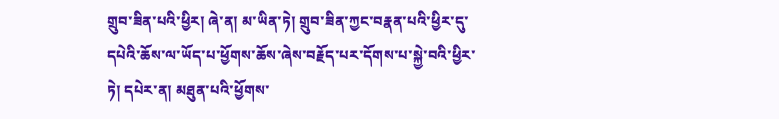གྲུབ་ཟིན་པའི་ཕྱིར། ཞེ་ན། མ་ཡིན་ཏེ། གྲུབ་ཟིན་ཀྱང་བརྣན་པའི་ཕྱིར་དུ་དཔེའི་ཆོས་ལ་ཡོད་པ་ཕྱོགས་ཆོས་ཞེས་བརྗོད་པར་དོགས་པ་སྐྱེ་བའི་ཕྱིར་ཏེ། དཔེར་ན། མཐུན་པའི་ཕྱོགས་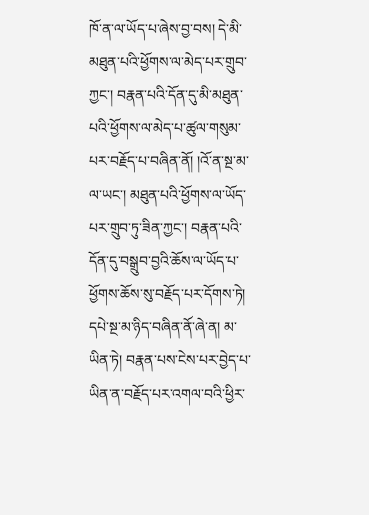ཁོ་ན་ལ་ཡོད་པ་ཞེས་བྱ་བས། དེ་མི་མཐུན་པའི་ཕྱོགས་ལ་མེད་པར་གྲུབ་ཀྱང་། བརྣན་པའི་དོན་དུ་མི་མཐུན་པའི་ཕྱོགས་ལ་མེད་པ་ཚུལ་གསུམ་པར་བརྗོད་པ་བཞིན་ནོ། །འོ་ན་སྔ་མ་ལ་ཡང་། མཐུན་པའི་ཕྱོགས་ལ་ཡོད་པར་གྲུབ་ཏུ་ཟིན་ཀྱང་། བརྣན་པའི་དོན་དུ་བསྒྲུབ་བྱའི་ཆོས་ལ་ཡོད་པ་ཕྱོགས་ཆོས་སུ་བརྗོད་པར་དོགས་ཏེ། དཔེ་སྔ་མ་ཉིད་བཞིན་ནོ་ཞེ་ན། མ་ཡིན་ཏེ། བརྣན་པས་ངེས་པར་བྱེད་པ་ཡིན་ན་བརྗོད་པར་འགལ་བའི་ཕྱིར་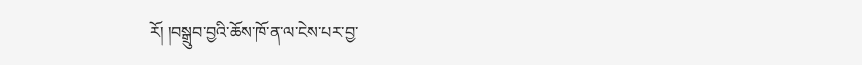རོ། །བསྒྲུབ་བྱའི་ཆོས་ཁོ་ན་ལ་ངེས་པར་བྱ་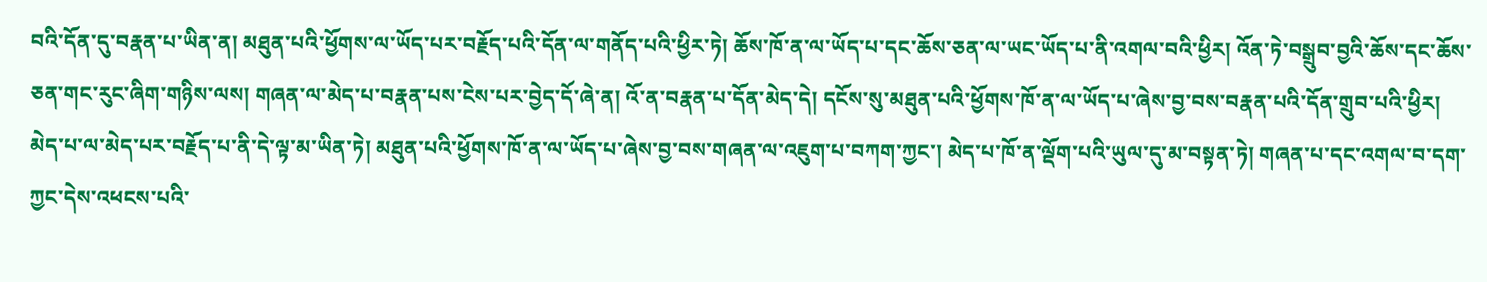བའི་དོན་དུ་བརྣན་པ་ཡིན་ན། མཐུན་པའི་ཕྱོགས་ལ་ཡོད་པར་བརྗོད་པའི་དོན་ལ་གནོད་པའི་ཕྱིར་ཏེ། ཆོས་ཁོ་ན་ལ་ཡོད་པ་དང་ཆོས་ཅན་ལ་ཡང་ཡོད་པ་ནི་འགལ་བའི་ཕྱིར། འོན་ཏེ་བསྒྲུབ་བྱའི་ཆོས་དང་ཆོས་ཅན་གང་རུང་ཞིག་གཉིས་ལས། གཞན་ལ་མེད་པ་བརྣན་པས་ངེས་པར་བྱེད་དོ་ཞེ་ན། འོ་ན་བརྣན་པ་དོན་མེད་དེ། དངོས་སུ་མཐུན་པའི་ཕྱོགས་ཁོ་ན་ལ་ཡོད་པ་ཞེས་བྱ་བས་བརྣན་པའི་དོན་གྲུབ་པའི་ཕྱིར། མེད་པ་ལ་མེད་པར་བརྗོད་པ་ནི་དེ་ལྟ་མ་ཡིན་ཏེ། མཐུན་པའི་ཕྱོགས་ཁོ་ན་ལ་ཡོད་པ་ཞེས་བྱ་བས་གཞན་ལ་འཇུག་པ་བཀག་ཀྱང་། མེད་པ་ཁོ་ན་ལྡོག་པའི་ཡུལ་དུ་མ་བསྟན་ཏེ། གཞན་པ་དང་འགལ་བ་དག་ཀྱང་དེས་འཕངས་པའི་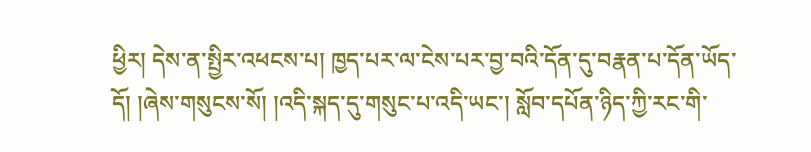ཕྱིར། དེས་ན་སྤྱིར་འཕངས་པ། ཁྱད་པར་ལ་ངེས་པར་བྱ་བའི་དོན་དུ་བརྣན་པ་དོན་ཡོད་དོ། །ཞེས་གསུངས་སོ། །འདི་སྐད་དུ་གསུང་པ་འདི་ཡང་། སློབ་དཔོན་ཉིད་ཀྱི་རང་གི་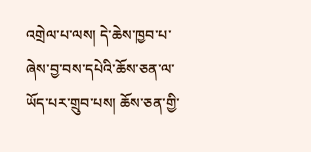འགྲེལ་པ་ལས། དེ་ཆེས་ཁྱབ་པ་ཞེས་བྱ་བས་དཔེའི་ཆོས་ཅན་ལ་ཡོད་པར་གྲུབ་པས། ཆོས་ཅན་གྱི་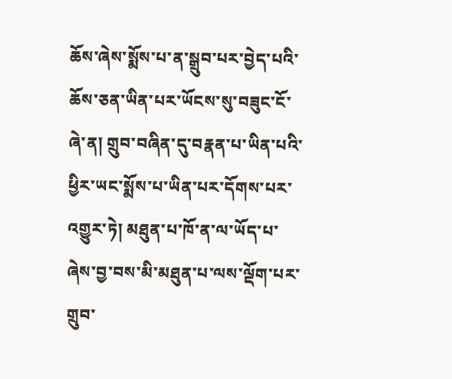ཆོས་ཞེས་སྨོས་པ་ན་སྒྲུབ་པར་བྱེད་པའི་ཆོས་ཅན་ཡིན་པར་ཡོངས་སུ་བཟུང་ངོ་ཞེ་ན། གྲུབ་བཞིན་དུ་བརྣན་པ་ཡིན་པའི་ཕྱིར་ཡང་སྨོས་པ་ཡིན་པར་དོགས་པར་འགྱུར་ཏེ། མཐུན་པ་ཁོ་ན་ལ་ཡོད་པ་ཞེས་བྱ་བས་མི་མཐུན་པ་ལས་ལྡོག་པར་གྲུབ་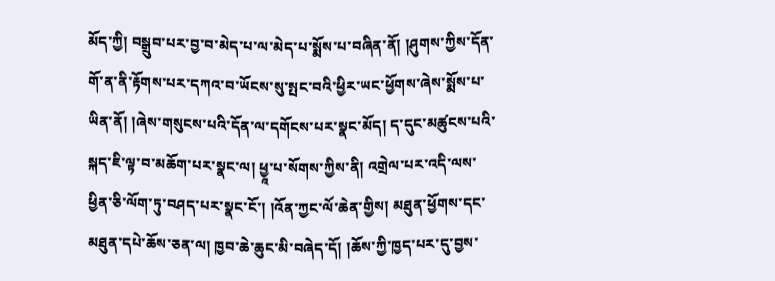མོད་ཀྱི། བསྒྲུབ་པར་བྱ་བ་མེད་པ་ལ་མེད་པ་སྨོས་པ་བཞིན་ནོ། །ཤུགས་ཀྱིས་དོན་གོ་ན་ནི་རྟོགས་པར་དཀའ་བ་ཡོངས་སུ་སྤང་བའི་ཕྱིར་ཡང་ཕྱོགས་ཞེས་སྨོས་པ་ཡིན་ནོ། །ཞེས་གསུངས་པའི་དོན་ལ་དགོངས་པར་སྣང་མོད། ད་དུང་མཚུངས་པའི་སྐད་ཇི་ལྟ་བ་མཆོག་པར་སྣང་ལ། ཕྱཱ་པ་སོགས་ཀྱིས་ནི། འགྲེལ་པར་འདི་ལས་ཕྱིན་ཅི་ལོག་ཏུ་བཤད་པར་སྣང་ངོ་། །འོན་ཀྱང་ལོ་ཆེན་གྱིས། མཐུན་ཕྱོགས་དང་མཐུན་དཔེ་ཆོས་ཅན་ལ། ཁྱབ་ཆེ་ཆུང་མི་བཞེད་དོ། །ཆོས་ཀྱི་ཁྱད་པར་དུ་བྱས་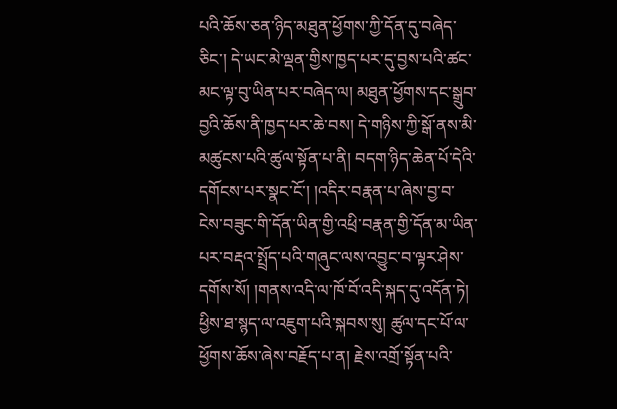པའི་ཆོས་ཅན་ཉིད་མཐུན་ཕྱོགས་ཀྱི་དོན་དུ་བཞེད་ཅིང་། དེ་ཡང་མེ་ལྡན་གྱིས་ཁྱད་པར་དུ་བྱས་པའི་ཚང་མང་ལྟ་བུ་ཡིན་པར་བཞེད་ལ། མཐུན་ཕྱོགས་དང་སྒྲུབ་བྱའི་ཆོས་ནི་ཁྱད་པར་ཆེ་བས། དེ་གཉིས་ཀྱི་སྒོ་ནས་མི་མཚུངས་པའི་ཚུལ་སྟོན་པ་ནི། བདག་ཉིད་ཆེན་པོ་དེའི་དགོངས་པར་སྣང་ངོ་། །འདིར་བརྣན་པ་ཞེས་བྱ་བ་ངེས་བཟུང་གི་དོན་ཡིན་གྱི་འཕྲི་བརྣན་གྱི་དོན་མ་ཡིན་པར་བརྡའ་སྤྲོད་པའི་གཞུང་ལས་འབྱུང་བ་ལྟར་ཤེས་དགོས་སོ། །གནས་འདི་ལ་ཁོ་བོ་འདི་སྐད་དུ་འདོན་ཏེ། ཕྱིས་ཐ་སྙད་ལ་འཇུག་པའི་སྐབས་སུ། ཚུལ་དང་པོ་ལ་ཕྱོགས་ཆོས་ཞེས་བརྗོད་པ་ན། རྗེས་འགྲོ་སྟོན་པའི་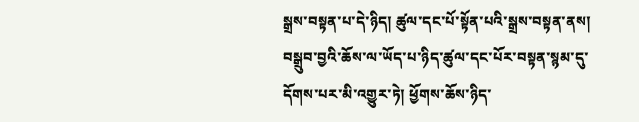སྒྲས་བསྟན་པ་དེ་ཉིད། ཚུལ་དང་པོ་སྟོན་པའི་སྒྲས་བསྟན་ནས། བསྒྲུབ་བྱའི་ཆོས་ལ་ཡོད་པ་ཉིད་ཚུལ་དང་པོར་བསྟན་སྙམ་དུ་དོགས་པར་མི་འགྱུར་ཏེ། ཕྱོགས་ཆོས་ཉིད་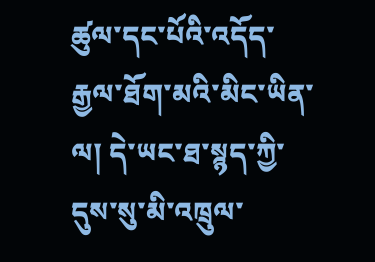ཚུལ་དང་པོའི་འདོད་རྒྱལ་ཐོག་མའི་མིང་ཡིན་ལ། དེ་ཡང་ཐ་སྙད་ཀྱི་དུས་སུ་མི་འཁྲུལ་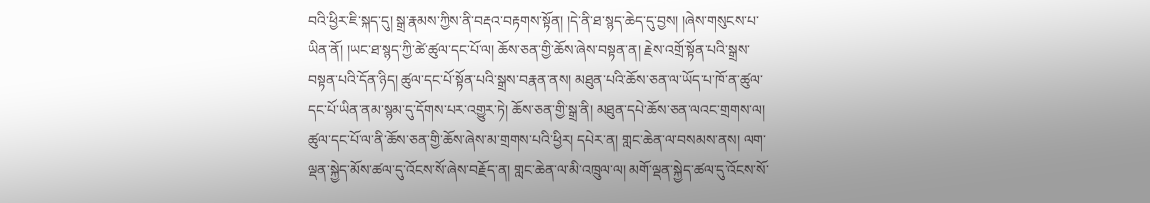བའི་ཕྱིར་ཇི་སྐད་དུ། སྒྲ་རྣམས་ཀྱིས་ནི་བརྡའ་བརྟགས་སྟོན། །དེ་ནི་ཐ་སྙད་ཆེད་དུ་བྱས། །ཞེས་གསུངས་པ་ཡིན་ནོ། །ཡང་ཐ་སྙད་ཀྱི་ཚེ་ཚུལ་དང་པོ་ལ། ཆོས་ཅན་གྱི་ཆོས་ཞེས་བསྟན་ན། རྗེས་འགྲོ་སྟོན་པའི་སྒྲས་བསྟན་པའི་དོན་ཉིད། ཚུལ་དང་པོ་སྟོན་པའི་སྒྲས་བརྣན་ནས། མཐུན་པའི་ཆོས་ཅན་ལ་ཡོད་པ་ཁོ་ན་ཚུལ་དང་པོ་ཡིན་ནམ་སྙམ་དུ་དོགས་པར་འགྱུར་ཏེ། ཆོས་ཅན་གྱི་སྒྲ་ནི། མཐུན་དཔེ་ཆོས་ཅན་ལའང་གྲགས་ལ། ཚུལ་དང་པོ་ལ་ནི་ཆོས་ཅན་གྱི་ཆོས་ཞེས་མ་གྲགས་པའི་ཕྱིར། དཔེར་ན། གླང་ཆེན་ལ་བསམས་ནས། ལག་ལྡན་སྐྱེད་མོས་ཚལ་དུ་འོངས་སོ་ཞེས་བརྗོད་ན། གླང་ཆེན་ལ་མི་འཁྲུལ་ལ། མགོ་ལྡན་སྐྱེད་ཚལ་དུ་འོངས་སོ་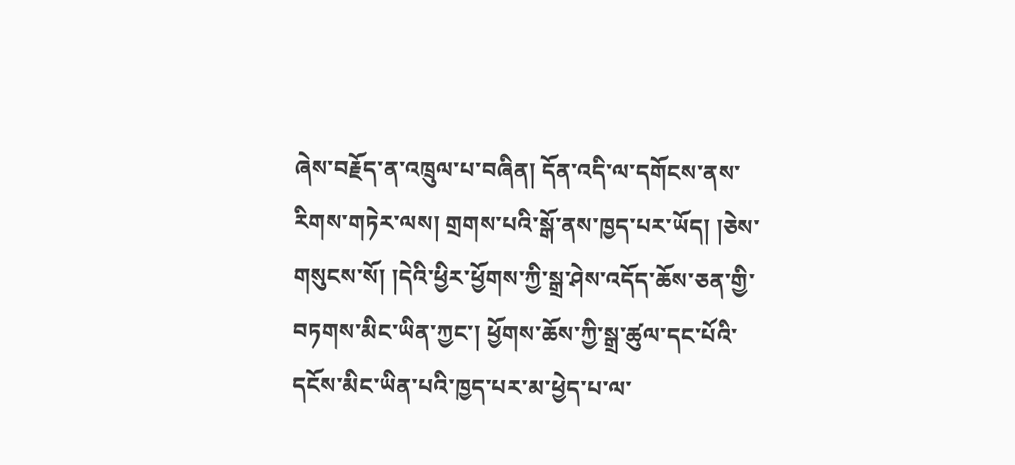ཞེས་བརྗོད་ན་འཁྲུལ་པ་བཞིན། དོན་འདི་ལ་དགོངས་ནས་རིགས་གཏེར་ལས། གྲགས་པའི་སྒོ་ནས་ཁྱད་པར་ཡོད། །ཅེས་གསུངས་སོ། །དེའི་ཕྱིར་ཕྱོགས་ཀྱི་སྒྲ་ཤེས་འདོད་ཆོས་ཅན་གྱི་བཏགས་མིང་ཡིན་ཀྱང་། ཕྱོགས་ཆོས་ཀྱི་སྒྲ་ཚུལ་དང་པོའི་དངོས་མིང་ཡིན་པའི་ཁྱད་པར་མ་ཕྱེད་པ་ལ་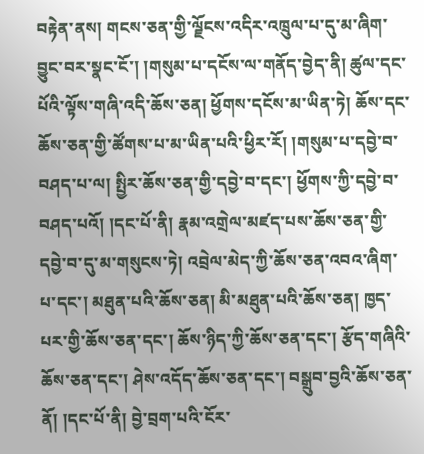བརྟེན་ནས། གངས་ཅན་གྱི་ལྗོངས་འདིར་འཁྲུལ་པ་དུ་མ་ཞིག་བྱུང་བར་སྣང་ངོ་། །གསུམ་པ་དངོས་ལ་གནོད་བྱེད་ནི། ཚུལ་དང་པོའི་ལྟོས་གཞི་འདི་ཆོས་ཅན། ཕྱོགས་དངོས་མ་ཡིན་ཏེ། ཆོས་དང་ཆོས་ཅན་གྱི་ཚོགས་པ་མ་ཡིན་པའི་ཕྱིར་རོ། །གསུམ་པ་དབྱེ་བ་བཤད་པ་ལ། སྤྱིར་ཆོས་ཅན་གྱི་དབྱེ་བ་དང་། ཕྱོགས་ཀྱི་དབྱེ་བ་བཤད་པའོ། །དང་པོ་ནི། རྣམ་འགྲེལ་མཛད་པས་ཆོས་ཅན་གྱི་དབྱེ་བ་དུ་མ་གསུངས་ཏེ། འབྲེལ་མེད་ཀྱི་ཆོས་ཅན་འབའ་ཞིག་པ་དང་། མཐུན་པའི་ཆོས་ཅན། མི་མཐུན་པའི་ཆོས་ཅན། ཁྱད་པར་གྱི་ཆོས་ཅན་དང་། ཆོས་ཉིད་ཀྱི་ཆོས་ཅན་དང་། རྩོད་གཞིའི་ཆོས་ཅན་དང་། ཤེས་འདོད་ཆོས་ཅན་དང་། བསྒྲུབ་བྱའི་ཆོས་ཅན་ནོ། །དང་པོ་ནི། བྱེ་བྲག་པའི་ངོར་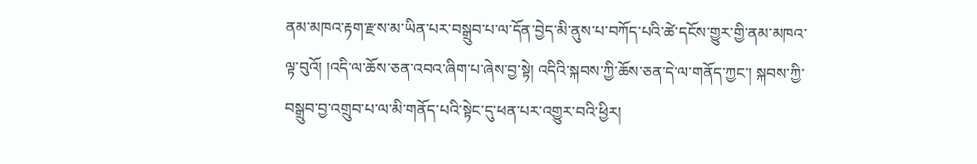ནམ་མཁའ་རྟག་རྫས་མ་ཡིན་པར་བསྒྲུབ་པ་ལ་དོན་བྱེད་མི་ནུས་པ་བཀོད་པའི་ཚེ་དངོས་གྱུར་གྱི་ནམ་མཁའ་ལྟ་བུའོ། །འདི་ལ་ཆོས་ཅན་འབའ་ཞིག་པ་ཞེས་བྱ་སྟེ། འདིའི་སྐབས་ཀྱི་ཆོས་ཅན་དེ་ལ་གནོད་ཀྱང་། སྐབས་ཀྱི་བསྒྲུབ་བྱ་འགྲུབ་པ་ལ་མི་གནོད་པའི་སྟེང་དུ་ཕན་པར་འགྱུར་བའི་ཕྱིར།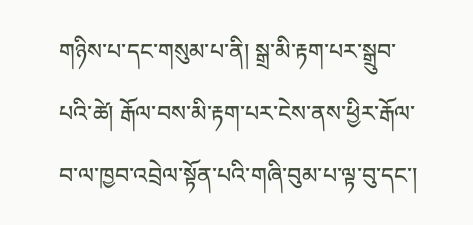གཉིས་པ་དང་གསུམ་པ་ནི། སྒྲ་མི་རྟག་པར་སྒྲུབ་པའི་ཚེ། རྒོལ་བས་མི་རྟག་པར་ངེས་ནས་ཕྱིར་རྒོལ་བ་ལ་ཁྱབ་འབྲེལ་སྟོན་པའི་གཞི་བུམ་པ་ལྟ་བུ་དང་།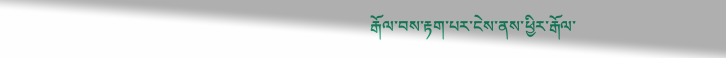རྒོལ་བས་རྟག་པར་ངེས་ནས་ཕྱིར་རྒོལ་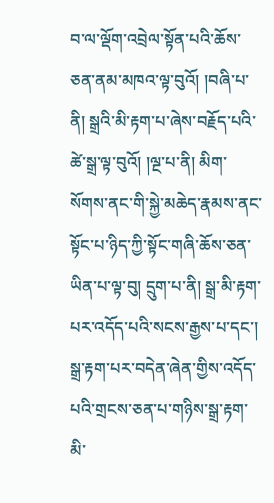བ་ལ་ལྡོག་འབྲེལ་སྟོན་པའི་ཆོས་ཅན་ནམ་མཁའ་ལྟ་བུའོ། །བཞི་པ་ནི། སྒྲའི་མི་རྟག་པ་ཞེས་བརྗོད་པའི་ཚེ་སྒྲ་ལྟ་བུའོ། །ལྔ་པ་ནི། མིག་སོགས་ནང་གི་སྐྱེ་མཆེད་རྣམས་ནང་སྟོང་པ་ཉིད་ཀྱི་སྟོང་གཞི་ཆོས་ཅན་ཡིན་པ་ལྟ་བུ། དྲུག་པ་ནི། སྒྲ་མི་རྟག་པར་འདོད་པའི་སངས་རྒྱས་པ་དང་། སྒྲ་རྟག་པར་བདེན་ཞེན་གྱིས་འདོད་པའི་གྲངས་ཅན་པ་གཉིས་སྒྲ་རྟག་མི་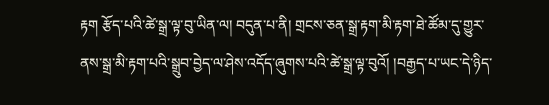རྟག རྩོད་པའི་ཚེ་སྒྲ་ལྟ་བུ་ཡིན་ལ། བདུན་པ་ནི། གྲངས་ཅན་སྒྲ་རྟག་མི་རྟག་ཐེ་ཚོམ་དུ་གྱུར་ནས་སྒྲ་མི་རྟག་པའི་སྒྲུབ་བྱེད་ལ་ཤེས་འདོད་ཞུགས་པའི་ཚེ་སྒྲ་ལྟ་བུའོ། །བརྒྱད་པ་ཡང་དེ་ཉིད་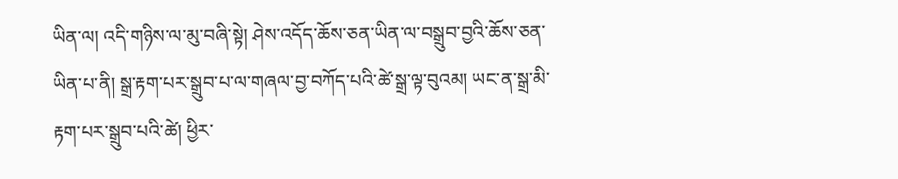ཡིན་ལ། འདི་གཉིས་ལ་མུ་བཞི་སྟེ། ཤེས་འདོད་ཆོས་ཅན་ཡིན་ལ་བསྒྲུབ་བྱའི་ཆོས་ཅན་ཡིན་པ་ནི། སྒྲ་རྟག་པར་སྒྲུབ་པ་ལ་གཞལ་བྱ་བཀོད་པའི་ཚེ་སྒྲ་ལྟ་བུའམ། ཡང་ན་སྒྲ་མི་རྟག་པར་སྒྲུབ་པའི་ཚེ། ཕྱིར་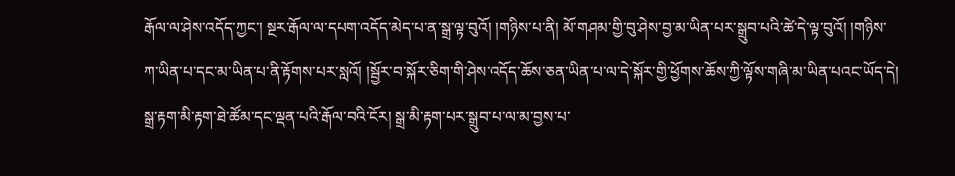རྒོལ་ལ་ཤེས་འདོད་ཀྱང་། སྔར་རྒོལ་ལ་དཔག་འདོད་མེད་པ་ན་སྒྲ་ལྟ་བུའོ། །གཉིས་པ་ནི། མོ་གཤམ་གྱི་བུ་ཤེས་བྱ་མ་ཡིན་པར་སྒྲུབ་པའི་ཚེ་དེ་ལྟ་བུའོ། །གཉིས་ཀ་ཡིན་པ་དང་མ་ཡིན་པ་ནི་རྟོགས་པར་སླའོ། །སྦྱོར་བ་སྐོར་ཅིག་གི་ཤེས་འདོད་ཆོས་ཅན་ཡིན་པ་ལ་དེ་སྐོར་གྱི་ཕྱོགས་ཆོས་ཀྱི་ལྟོས་གཞི་མ་ཡིན་པའང་ཡོད་དེ། སྒྲ་རྟག་མི་རྟག་ཐེ་ཚོམ་དང་ལྡན་པའི་རྒོལ་བའི་ངོར། སྒྲ་མི་རྟག་པར་སྒྲུབ་པ་ལ་མ་བྱས་པ་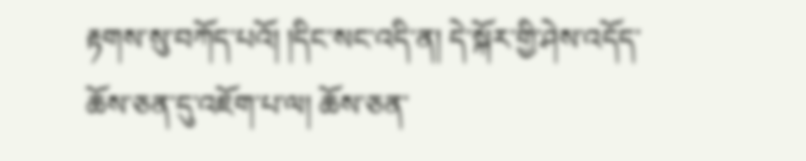རྟགས་སུ་བཀོད་པའོ། །དིང་སང་འདི་ན། དེ་སྐོར་གྱི་ཤེས་འདོད་ཆོས་ཅན་དུ་འཇོག་པ་ལ། ཆོས་ཅན་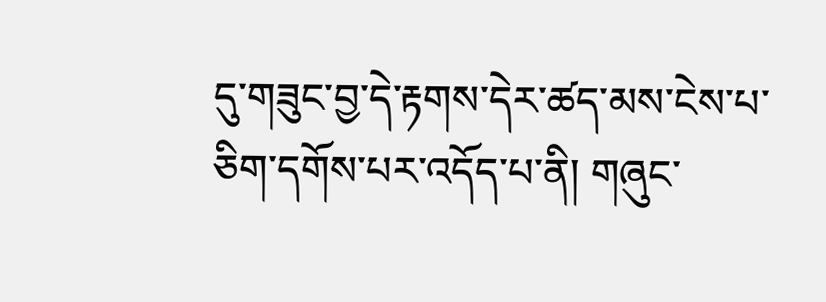དུ་གཟུང་བྱ་དེ་རྟགས་དེར་ཚད་མས་ངེས་པ་ཅིག་དགོས་པར་འདོད་པ་ནི། གཞུང་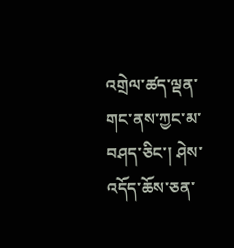འགྲེལ་ཚད་ལྡན་གང་ནས་ཀྱང་མ་བཤད་ཅིང་། ཤེས་འདོད་ཆོས་ཅན་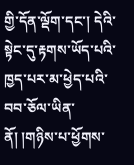གྱི་དོན་ལྡོག་དང་། དེའི་སྟེང་དུ་རྟགས་ཡོད་པའི་ཁྱད་པར་མ་ཕྱེད་པའི་བབ་ཅོལ་ཡིན་ནོ། །གཉིས་པ་ཕྱོགས་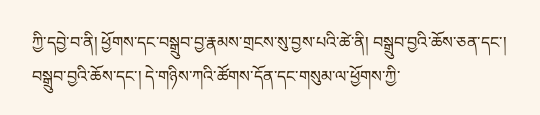ཀྱི་དབྱེ་བ་ནི། ཕྱོགས་དང་བསྒྲུབ་བྱ་རྣམས་གྲངས་སུ་བྱས་པའི་ཚེ་ནི། བསྒྲུབ་བྱའི་ཆོས་ཅན་དང་། བསྒྲུབ་བྱའི་ཆོས་དང་། དེ་གཉིས་ཀའི་ཚོགས་དོན་དང་གསུམ་ལ་ཕྱོགས་ཀྱི་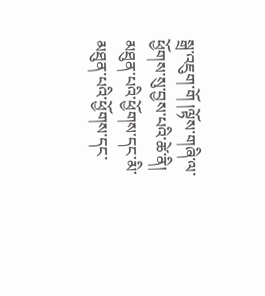སྒྲ་འཇུག་གོ །ལྟོས་གཞི་ལ་ཕྱོགས་སུ་བྱས་པའི་ཚེ་ནི། མཐུན་པའི་ཕྱོགས་དང་མི་མཐུན་པའི་ཕྱོགས་དང་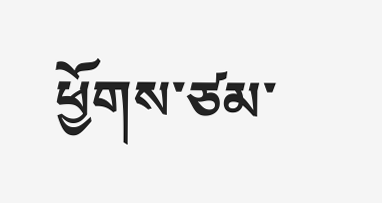ཕྱོགས་ཙམ་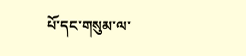པོ་དང་གསུམ་ལ་